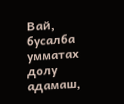Вай, бусалба умматах долу адамаш,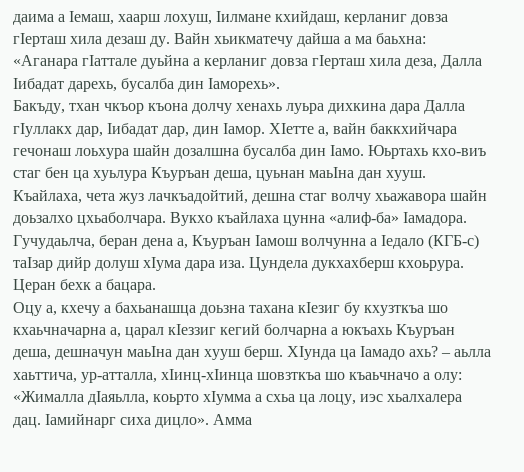даима а Iемаш, хаарш лохуш, Iилмане кхийдаш, керланиг довза гIерташ хила дезаш ду. Вайн хьикматечу дайша а ма баьхна: «Аганара гIаттале дуьйна а керланиг довза гIерташ хила деза, Далла Iибадат дарехь, бусалба дин Iаморехь».
Бакъду, тхан чкъор къона долчу хенахь луьра дихкина дара Далла гIуллакх дар, Iибадат дар, дин Iамор. ХIетте а, вайн баккхийчара гечонаш лоьхура шайн дозалшна бусалба дин Iамо. Юьртахь кхо-виъ стаг бен ца хуьлура Къуръан деша, цуьнан маьIна дан хууш. Къайлаха, чета жуз лачкъадойтий, дешна стаг волчу хьажавора шайн доьзалхо цхьаболчара. Вукхо къайлаха цунна «алиф-ба» Iамадора. Гучудаьлча, беран дена а, Къуръан Iамош волчунна а Iедало (КГБ-с) таIзар дийр долуш хIума дара иза. Цундела дукхахберш кхоьрура. Церан бехк а бацара.
Оцу а, кхечу а бахьанашца доьзна тахана кIезиг бу кхузткъа шо кхаьчначарна а, царал кIеззиг кегий болчарна а юкъахь Къуръан деша, дешначун маьIна дан хууш берш. ХIунда ца Iамадо ахь? – аьлла хаьттича, ур-атталла, хIинц-хIинца шовзткъа шо къаьчначо а олу: «Жималла дIаяьлла, коьрто хIумма а схьа ца лоцу, иэс хьалхалера дац. Iамийнарг сиха дицло». Амма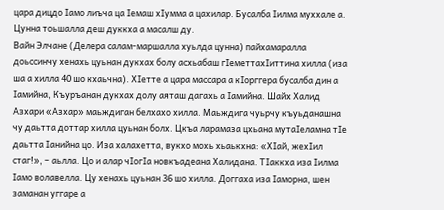цара дицдо Iамо лиъча ца Iемаш хIумма а цахилар. Бусалба Iилма муххале а. Цунна тоьшалла деш дуккха а масалш ду.
Вайн Элчане (Делера салам-маршалла хуьлда цунна) пайхамаралла доьссинчу хенахь цуьнан дукхах болу асхьабаш гIеметтахIиттина хилла (иза ша а хилла 40 шо кхаьчна). ХIетте а цара массара а кIорггера бусалба дин а Iамийна, Къуръанан дукхах долу аяташ дагахь а Iамийна. Шайх Халид Азхари «Азхар» маьждиган белхахо хилла. Маьждига чуьрчу къуьданашна чу даьтта доттар хилла цуьнан болх. Цкъа ларамаза цхьана мутаIеламна тIе даьтта Iанийна цо. Иза халахетта, вукхо мохь хьаькхна: «ХIай, жехIил стаг!», – аьлла. Цо и алар чIогIа новкъадеана Халидана. ТIаккха иза Iилма Iамо волавелла. Цу хенахь цуьнан 36 шо хилла. Доггаха иза Iаморна, шен заманан уггаре а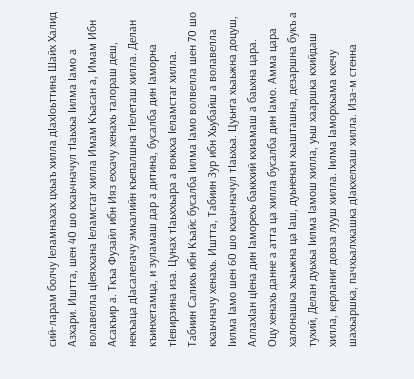сий-ларам болчу Iеламнахах цхьаъ хилла дIахIоьттина Шайх Халид Азхари. Иштта, шен 40 шо кхаьчначул тIаьхьа Iилма Iамо а волавелла цIеяххана Iеламстаг хилла Имам Къасан а, Имам Ибн Асакъир а. Ткъа Фузайл ибн Ияз еххачу хенахь талораш деш, некъаца дIасалелачу эмкалийн къепалшна тIелеташ хилла. Делан къинхетамца, и зуламаш дар а дитина, бусалба дин Iаморна тIевирзина иза. Цунах тIаьххьара а воккха Iеламстаг хилла.
Табиин Салихь ибн Къайс бусалба Iилма Iамо волвелла шен 70 шо кхаьчначу хенахь. Иштта, Табиин Зур ибн Хьубайш а волавелла Iилма Iамо шен 60 шо кхаьчначул тIаьхьа. Цуьнга хьаьжна доцуш, АллахIан цIена дин Iаморехь баккхий кхиамаш а баьхна цара.
Оцу хенахь данне а атта ца хилла бусалба дин Iамо. Амма цара халонашка хьаьжна ца Iаш, дуьненан хьашташна, дезаршна букъ а тухий, Делан дуьхьа Iилма Iамош хилла, уьш хааршка кхийдаш хилла, керланиг довза лууш хилла. Iилма Iаморхьама кхечу шахьаршка, пачхьалхкашка дIакхелхаш хилла. Иза-м стенна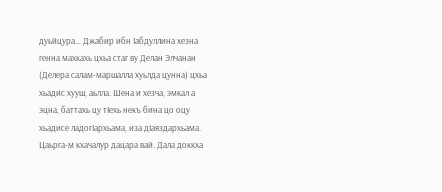дуьйцура… Джабир ибн Iабдуллина хезна генна махкахь цхьа стаг ву Делан Элчанан (Делера салам-маршалла хуьлда цунна) цхьа хьадис хууш, аьлла. Шена и хезча, эмкал а эцна, баттахь цу тIехь некъ бина цо оцу хьадисе ладогIархьама, иза дIаяздархьама. Цаьрга-м кхачалур дацара вай. Дала доккха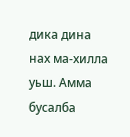дика дина нах ма-хилла уьш. Амма бусалба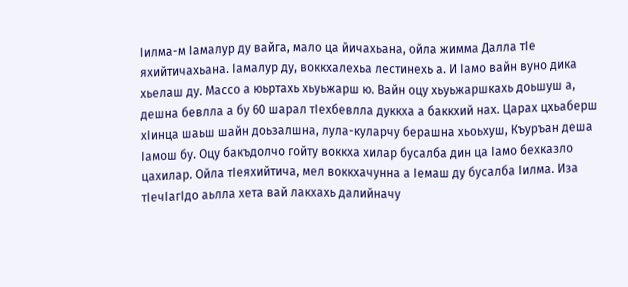Iилма-м Iамалур ду вайга, мало ца йичахьана, ойла жимма Далла тIе яхийтичахьана. Iамалур ду, воккхалехьа лестинехь а. И Iамо вайн вуно дика хьелаш ду. Массо а юьртахь хьуьжарш ю. Вайн оцу хьуьжаршкахь доьшуш а, дешна бевлла а бу 60 шарал тIехбевлла дуккха а баккхий нах. Царах цхьаберш хIинца шаьш шайн доьзалшна, лула-куларчу берашна хьоьхуш, Къуръан деша Iамош бу. Оцу бакъдолчо гойту воккха хилар бусалба дин ца Iамо бехказло цахилар. Ойла тIеяхийтича, мел воккхачунна а Iемаш ду бусалба Iилма. Иза тIечIагIдо аьлла хета вай лакхахь далийначу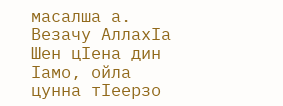масалша а.
Везачу АллахIа Шен цIена дин Iамо, ойла цунна тIеерзо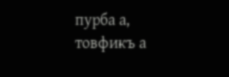пурба а, товфикъ а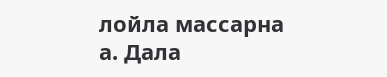лойла массарна а. Дала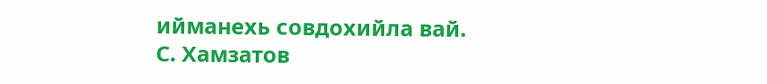ийманехь совдохийла вай.
С. Хамзатов